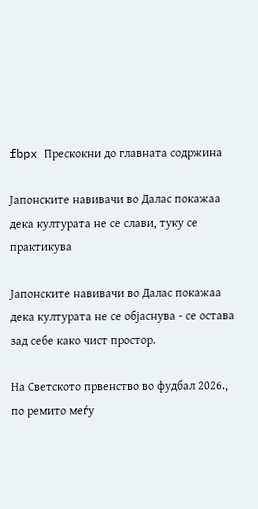fbpx Прескокни до главната содржина

Јапонските навивачи во Далас покажаа дека културата не се слави, туку се практикува

Јапонските навивачи во Далас покажаа дека културата не се објаснува - се остава зад себе како чист простор.

На Светското првенство во фудбал 2026., по ремито меѓу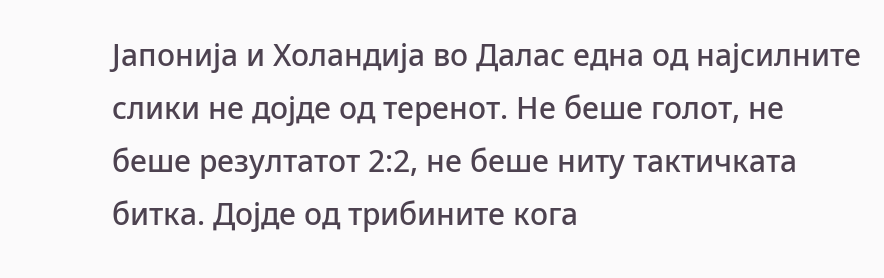Јапонија и Холандија во Далас една од најсилните слики не дојде од теренот. Не беше голот, не беше резултатот 2:2, не беше ниту тактичката битка. Дојде од трибините кога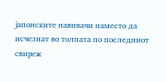јапонските навивачи наместо да исчезнат во толпата по последниот свиреж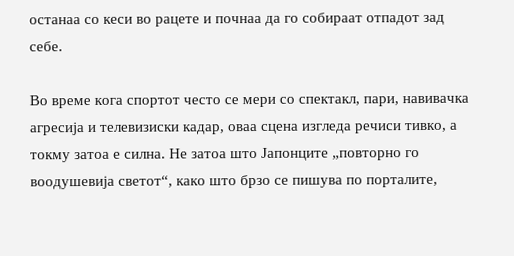останаа со кеси во рацете и почнаа да го собираат отпадот зад себе.

Во време кога спортот често се мери со спектакл, пари, навивачка агресија и телевизиски кадар, оваа сцена изгледа речиси тивко, а токму затоа е силна. Не затоа што Јапонците „повторно го воодушевија светот“, како што брзо се пишува по порталите,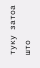туку затоа што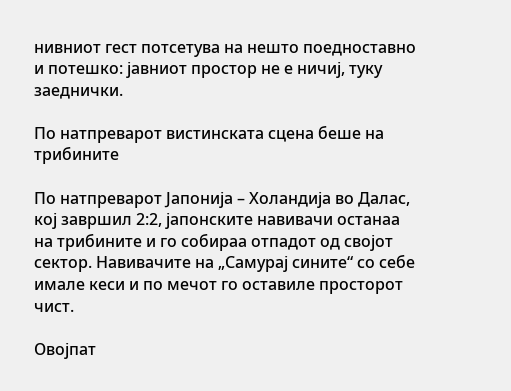нивниот гест потсетува на нешто поедноставно и потешко: јавниот простор не е ничиј, туку заеднички.

По натпреварот вистинската сцена беше на трибините

По натпреварот Јапонија – Холандија во Далас, кој завршил 2:2, јапонските навивачи останаа на трибините и го собираа отпадот од својот сектор. Навивачите на „Самурај сините“ со себе имале кеси и по мечот го оставиле просторот чист.

Овојпат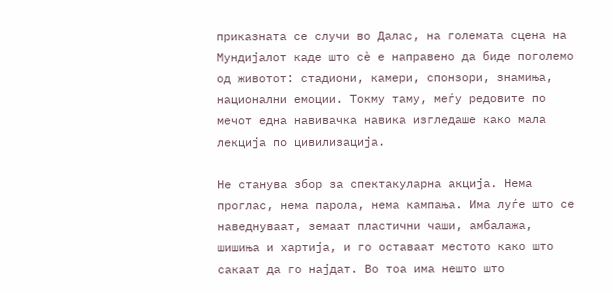приказната се случи во Далас, на големата сцена на Мундијалот каде што сè е направено да биде поголемо од животот: стадиони, камери, спонзори, знамиња, национални емоции. Токму таму, меѓу редовите по мечот една навивачка навика изгледаше како мала лекција по цивилизација.

Не станува збор за спектакуларна акција. Нема проглас, нема парола, нема кампања. Има луѓе што се наведнуваат, земаат пластични чаши, амбалажа, шишиња и хартија, и го оставаат местото како што сакаат да го најдат. Во тоа има нешто што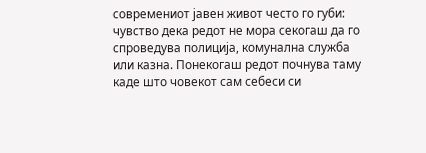современиот јавен живот често го губи: чувство дека редот не мора секогаш да го спроведува полиција, комунална служба или казна. Понекогаш редот почнува таму каде што човекот сам себеси си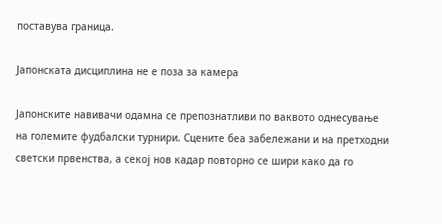поставува граница.

Јапонската дисциплина не е поза за камера

Јапонските навивачи одамна се препознатливи по ваквото однесување на големите фудбалски турнири. Сцените беа забележани и на претходни светски првенства, а секој нов кадар повторно се шири како да го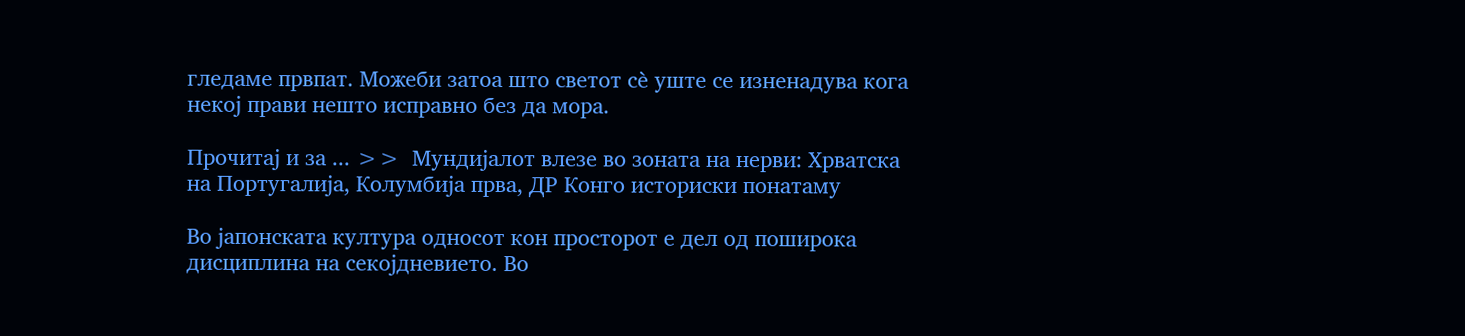гледаме првпат. Можеби затоа што светот сè уште се изненадува кога некој прави нешто исправно без да мора.

Прочитај и за ... >>  Мундијалот влезе во зоната на нерви: Хрватска на Португалија, Колумбија прва, ДР Конго историски понатаму

Во јапонската култура односот кон просторот е дел од поширока дисциплина на секојдневието. Во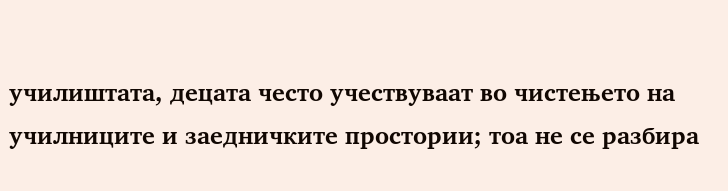училиштата, децата често учествуваат во чистењето на училниците и заедничките простории; тоа не се разбира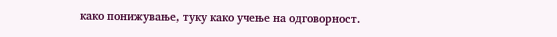како понижување, туку како учење на одговорност.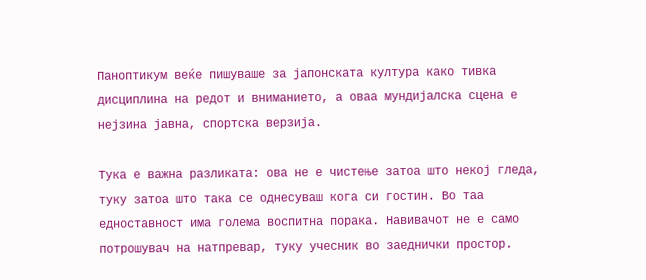Паноптикум веќе пишуваше за јапонската култура како тивка дисциплина на редот и вниманието, а оваа мундијалска сцена е нејзина јавна, спортска верзија.

Тука е важна разликата: ова не е чистење затоа што некој гледа, туку затоа што така се однесуваш кога си гостин. Во таа едноставност има голема воспитна порака. Навивачот не е само потрошувач на натпревар, туку учесник во заеднички простор.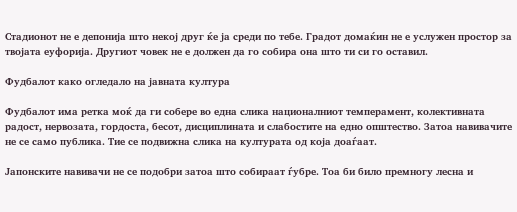Стадионот не е депонија што некој друг ќе ја среди по тебе. Градот домаќин не е услужен простор за твојата еуфорија. Другиот човек не е должен да го собира она што ти си го оставил.

Фудбалот како огледало на јавната култура

Фудбалот има ретка моќ да ги собере во една слика националниот темперамент, колективната радост, нервозата, гордоста, бесот, дисциплината и слабостите на едно општество. Затоа навивачите не се само публика. Тие се подвижна слика на културата од која доаѓаат.

Јапонските навивачи не се подобри затоа што собираат ѓубре. Тоа би било премногу лесна и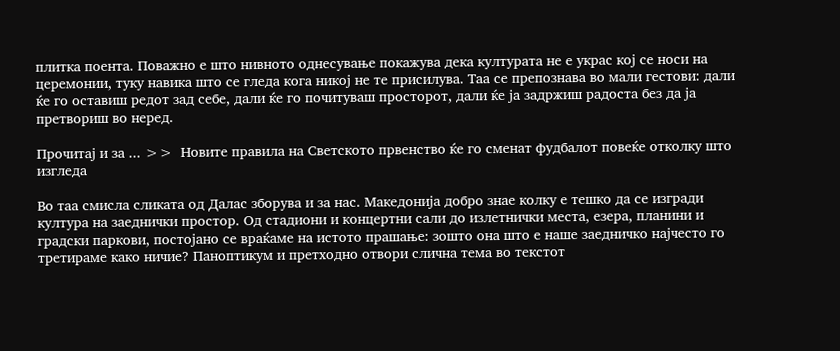плитка поента. Поважно е што нивното однесување покажува дека културата не е украс кој се носи на церемонии, туку навика што се гледа кога никој не те присилува. Таа се препознава во мали гестови: дали ќе го оставиш редот зад себе, дали ќе го почитуваш просторот, дали ќе ја задржиш радоста без да ја претвориш во неред.

Прочитај и за ... >>  Новите правила на Светското првенство ќе го сменат фудбалот повеќе отколку што изгледа

Во таа смисла сликата од Далас зборува и за нас. Македонија добро знае колку е тешко да се изгради култура на заеднички простор. Од стадиони и концертни сали до излетнички места, езера, планини и градски паркови, постојано се враќаме на истото прашање: зошто она што е наше заедничко најчесто го третираме како ничие? Паноптикум и претходно отвори слична тема во текстот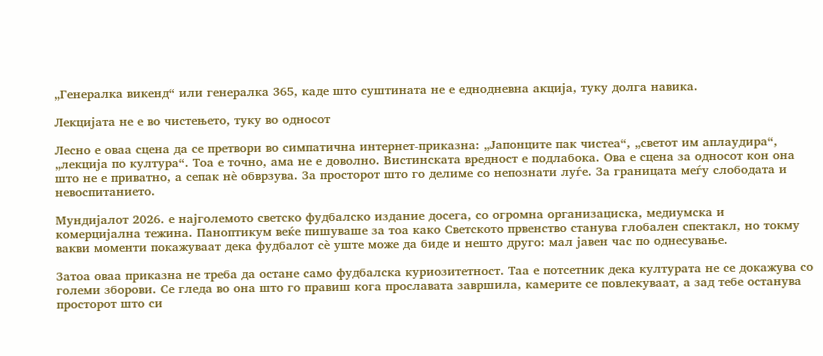„Генералка викенд“ или генералка 365, каде што суштината не е еднодневна акција, туку долга навика.

Лекцијата не е во чистењето, туку во односот

Лесно е оваа сцена да се претвори во симпатична интернет-приказна: „Јапонците пак чистеа“, „светот им аплаудира“, „лекција по култура“. Тоа е точнo, ама не е доволно. Вистинската вредност е подлабока. Ова е сцена за односот кон она што не е приватно, а сепак нè обврзува. За просторот што го делиме со непознати луѓе. За границата меѓу слободата и невоспитанието.

Мундијалот 2026. е најголемото светско фудбалско издание досега, со огромна организациска, медиумска и комерцијална тежина. Паноптикум веќе пишуваше за тоа како Светското првенство станува глобален спектакл, но токму вакви моменти покажуваат дека фудбалот сè уште може да биде и нешто друго: мал јавен час по однесување.

Затоа оваа приказна не треба да остане само фудбалска куриозитетност. Таа е потсетник дека културата не се докажува со големи зборови. Се гледа во она што го правиш кога прославата завршила, камерите се повлекуваат, а зад тебе останува просторот што си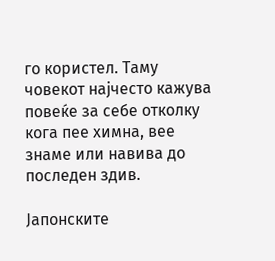го користел. Таму човекот најчесто кажува повеќе за себе отколку кога пее химна, вее знаме или навива до последен здив.

Јапонските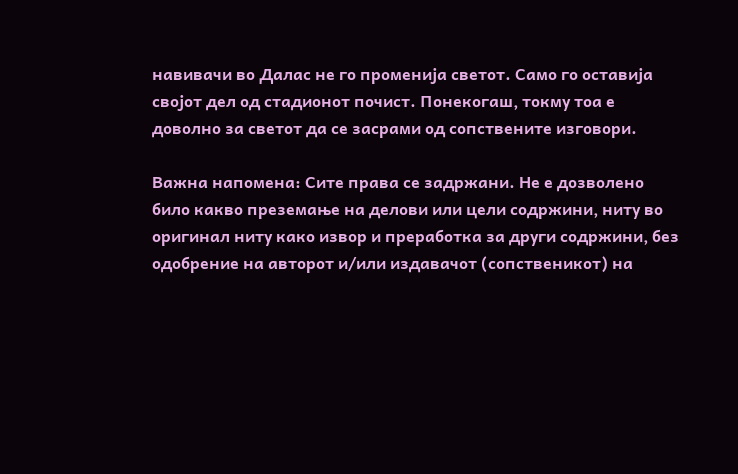навивачи во Далас не го променија светот. Само го оставија својот дел од стадионот почист. Понекогаш, токму тоа е доволно за светот да се засрами од сопствените изговори.

Важна напомена: Сите права се задржани. Не е дозволено било какво преземање на делови или цели содржини, ниту во оригинал ниту како извор и преработка за други содржини, без одобрение на авторот и/или издавачот (сопственикот) на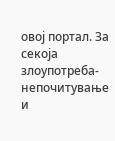овој портал. За секоја злоупотреба-непочитување и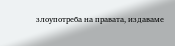злоупотреба на правата, издаваме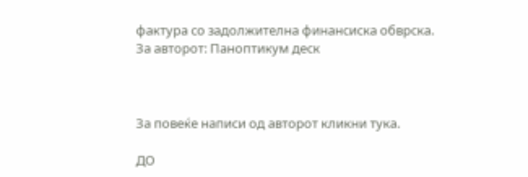фактура со задолжителна финансиска обврска.
За авторот: Паноптикум деск



За повеќе написи од авторот кликни тука.

ДО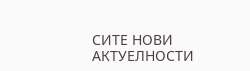СИТЕ НОВИ АКТУЕЛНОСТИ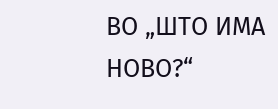ВО „ШТО ИМА НОВО?“